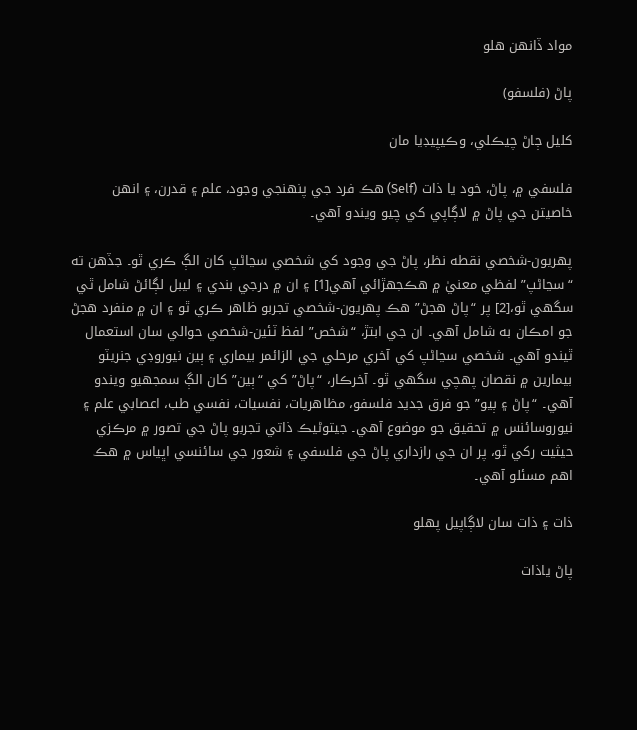مواد ڏانھن هلو

پاڻ (فلسفو)

کليل ڄاڻ چيڪلي، وڪيپيڊيا مان

فلسفي ۾، پاڻ، خود يا ذات (Self) هڪ فرد جي پنهنجي وجود، علم ۽ قدرن، ۽ انهن خاصيتن جي پاڻ ۾ لاڳاپي کي چيو ويندو آهي۔

پهريون-شخصي نقطه نظر، پاڻ جي وجود کي شخصي سڃاڻپ کان الڳ ڪري ٿو۔ جڏهن ته “سڃاڻپ” لفظي معنيٰ ۾ هڪجهڙائي آهي[1] ۽ ان ۾ درجي بندي ۽ ليبل لڳائڻ شامل ٿي سگهي ٿو،[2] پر “پاڻ هجڻ” هڪ پهريون-شخصي تجربو ظاهر ڪري ٿو ۽ ان ۾ منفرد هجڻ جو امڪان به شامل آهي۔ ان جي ابتڙ، “شخص” لفظ ٽئين-شخصي حوالي سان استعمال ٿيندو آهي۔ شخصي سڃاڻپ کي آخري مرحلي جي الزائمر بيماري ۽ ٻين نيوروڊي جنريٽو بيمارين ۾ نقصان پهچي سگهي ٿو۔ آخرڪار، “پاڻ” کي “ٻين” کان الڳ سمجهيو ويندو آهي۔ “پاڻ ۽ ٻيو” جو فرق جديد فلسفو، مظاهريات، نفسيات، نفسي طب، اعصابي علم ۽ نيوروسائنس ۾ تحقيق جو موضوع آهي۔ جيتوڻيڪ ذاتي تجربو پاڻ جي تصور ۾ مرڪزي حيثيت رکي ٿو، پر ان جي رازداري پاڻ جي فلسفي ۽ شعور جي سائنسي اڀياس ۾ هڪ اهم مسئلو آهي۔

ذات ۽ ذات سان لاڳاپيل پهلو

پاڻ ياذات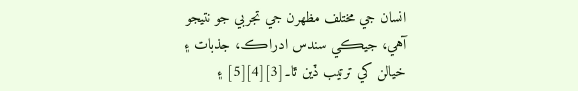انسان جي مختلف مظھرن جي تجربي جو نتيجو آهي، جيڪي سندس ادراڪ، جذبات ۽ خيالن کي ترتيب ڏين ٿا۔[3][4][5] ۽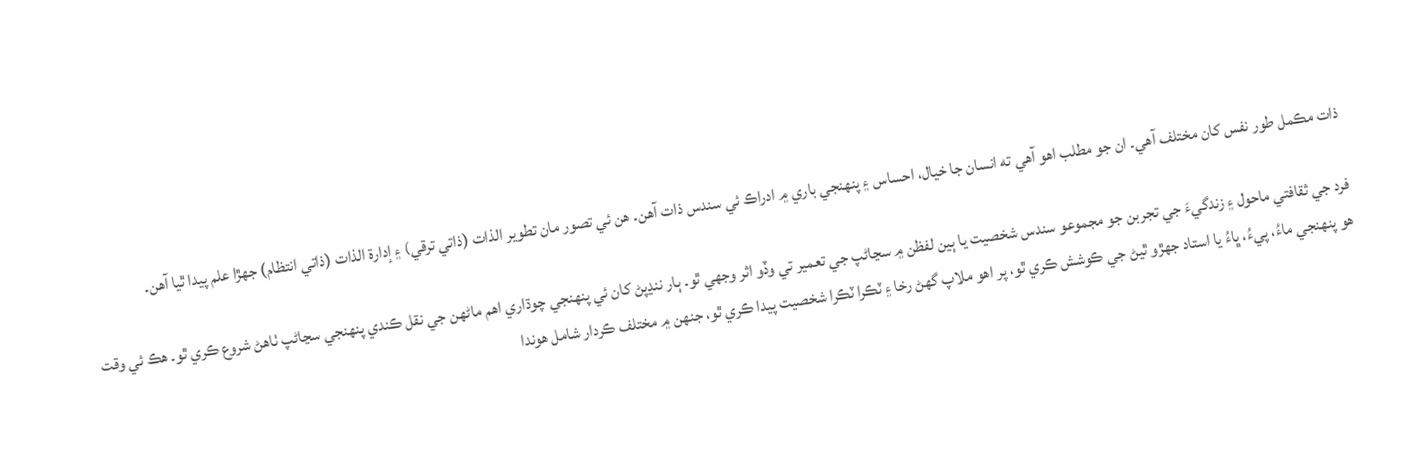ذات مڪمل طور نفس کان مختلف آهي۔ ان جو مطلب اهو آهي ته انسان جا خيال، احساس ۽ پنهنجي باري ۾ ادراڪ ئي سندس ذات آهن۔ هن ئي تصور مان تطوير الذات (ذاتي ترقي) ۽ إدارة الذات (ذاتي انتظام) جهڙا علم پيدا ٿيا آهن۔

فرد جي ثقافتي ماحول ۽ زندگيءَ جي تجربن جو مجموعو سندس شخصيت يا ٻين لفظن ۾ سڃاڻپ جي تعمير تي وڏو اثر وجهي ٿو۔ ٻار ننڍپڻ کان ئي پنهنجي چوڌاري اهم ماڻهن جي نقل ڪندي پنهنجي سڃاڻپ ٺاهڻ شروع ڪري ٿو۔ هڪ ئي وقت هو پنهنجي ماءُ، پيءُ، ڀاءُ يا استاد جهڙو ٿيڻ جي ڪوشش ڪري ٿو، پر اهو ملاپ گهڻ رخا ۽ ٽڪرا ٽڪرا شخصيت پيدا ڪري ٿو، جنهن ۾ مختلف ڪردار شامل هوندا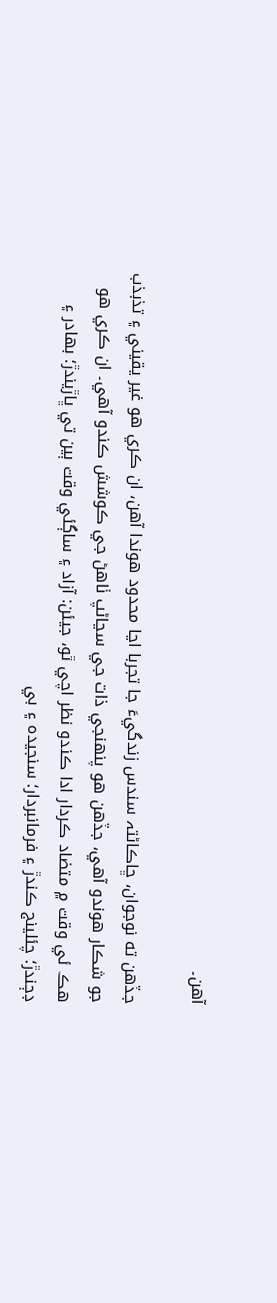آهن۔

جڏهن ته نوجوان، ڇاڪاڻتہ سندس زندگيءَ جا تجربا اڃا محدود هوندا آهن، ان ڪري هو غير يقيني ۽ تذبذب جو شڪار هوندو آهي، جڏهن هو پنهنجي ذات جي سڃاڻپ ٺاهڻ جي ڪوشش ڪندو آهي۔ ان ڪري هو هڪ ئي وقت ۾ متضاد ڪردار ادا ڪندو نظر اچي ٿو، جيئن: آزاد ۽ ساڳئي وقت ٻين تي ڀاڙيندڙ؛ بهادر ۽ ڊڄندڙ؛ چئلينج ڪندڙ ۽ فرمانبردار؛ سنجيده ۽ بي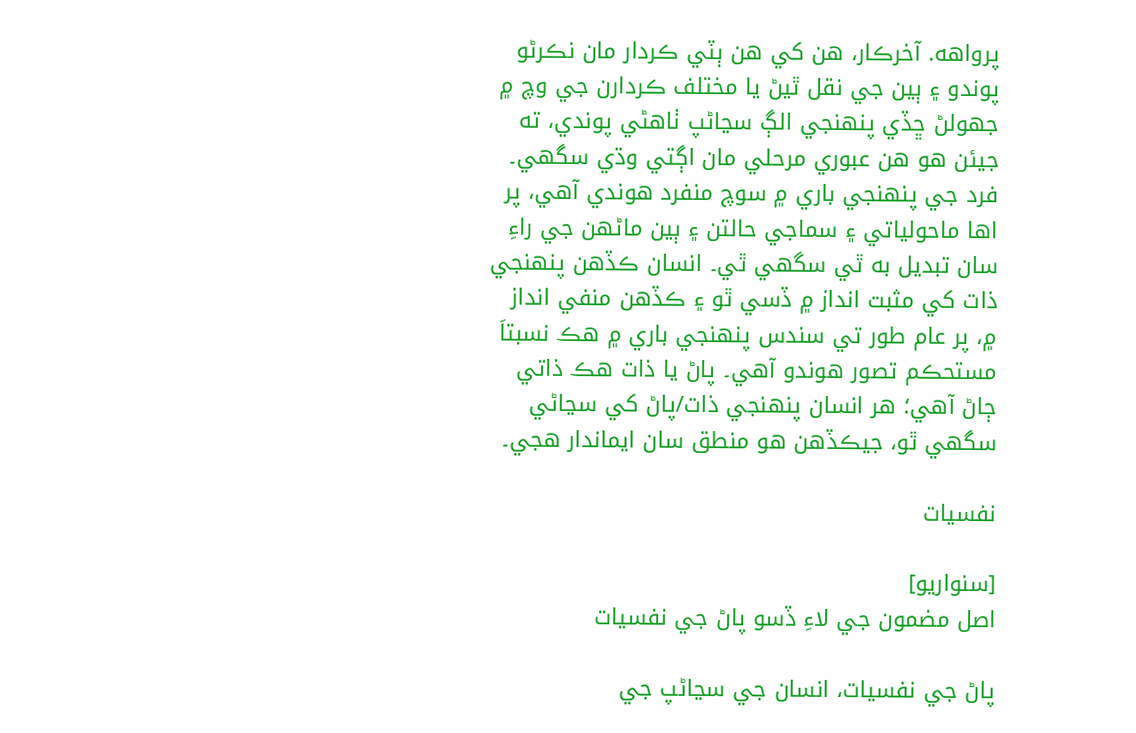پرواهه. آخرڪار، هن کي هن ٻٽي ڪردار مان نڪرڻو پوندو ۽ ٻين جي نقل ٿيڻ يا مختلف ڪردارن جي وچ ۾ جهولڻ ڇڏي پنهنجي الڳ سڃاڻپ ٺاهڻي پوندي، ته جيئن هو هن عبوري مرحلي مان اڳتي وڌي سگهي۔ فرد جي پنهنجي باري ۾ سوچ منفرد هوندي آهي، پر اها ماحولياتي ۽ سماجي حالتن ۽ ٻين ماڻهن جي راءِ سان تبديل به ٿي سگهي ٿي۔ انسان ڪڏهن پنهنجي ذات کي مثبت انداز ۾ ڏسي ٿو ۽ ڪڏهن منفي انداز ۾، پر عام طور تي سندس پنهنجي باري ۾ هڪ نسبتاَ مستحڪم تصور هوندو آهي۔ پاڻ يا ذات هڪ ذاتي ڄاڻ آهي؛ هر انسان پنهنجي ذات/پاڻ کي سڃاڻي سگهي ٿو، جيڪڏهن هو منطق سان ايماندار هجي۔

نفسيات

[سنواريو]
اصل مضمون جي لاءِ ڏسو پاڻ جي نفسيات

پاڻ جي نفسيات، انسان جي سڃاڻپ جي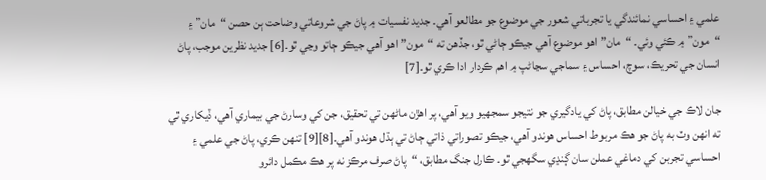علمي ۽ احساسي نمائندگي يا تجرباتي شعور جي موضوع جو مطالعو آهي۔ جديد نفسيات ۾ پاڻ جي شروعاتي وضاحت ٻن حصن “مان” ۽ “مون” ۾ ڪئي وئي۔ “مان” اهو موضوع آهي جيڪو ڄاڻي ٿو، جڏهن ته “مون” اهو آهي جيڪو ڄاتو وڃي ٿو۔[6] جديد نظرين موجب، پاڻ انسان جي تحريڪ، سوچ، احساس ۽ سماجي سڃاڻپ ۾ اهم ڪردار ادا ڪري ٿو۔[7]

جان لاڪ جي خيالن مطابق، پاڻ کي يادگيري جو نتيجو سمجهيو ويو آهي، پر اهڙن ماڻهن تي تحقيق، جن کي وسارڻ جي بيماري آهي، ڏيکاري ٿي ته انهن وٽ به پاڻ جو هڪ مربوط احساس هوندو آهي، جيڪو تصوراتي ذاتي ڄاڻ تي ٻڌل هوندو آهي۔[8][9] تنهن ڪري، پاڻ جي علمي ۽ احساسي تجربن کي دماغي عملن سان ڳنڍي سگهجي ٿو۔ ڪارل جنگ مطابق، “پاڻ صرف مرڪز نه پر هڪ مڪمل دائرو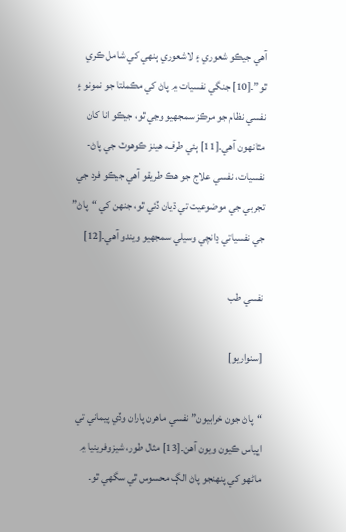آهي جيڪو شعوري ۽ لاشعوري ٻنهي کي شامل ڪري ٿو”۔[10] جنگي نفسيات ۾ پاڻ کي مڪملتا جو نمونو ۽ نفسي نظام جو مرڪز سمجهيو وڃي ٿو، جيڪو انا کان مٿانهون آهي۔[11] ٻئي طرف، هينز ڪوهوٽ جي پاڻ-نفسيات، نفسي علاج جو هڪ طريقو آهي جيڪو فرد جي تجربي جي موضوعيت تي ڌيان ڏئي ٿو، جنهن کي “پاڻ” جي نفسياتي ڍانچي وسيلي سمجهيو ويندو آهي۔[12]

نفسي طب

[سنواريو]

“پاڻ جون خرابيون” نفسي ماهرن پاران وڏي پيماني تي اڀياس ڪيون ويون آهن۔[13] مثال طور، شيزوفرينيا ۾ ماڻهو کي پنهنجو پاڻ الڳ محسوس ٿي سگهي ٿو۔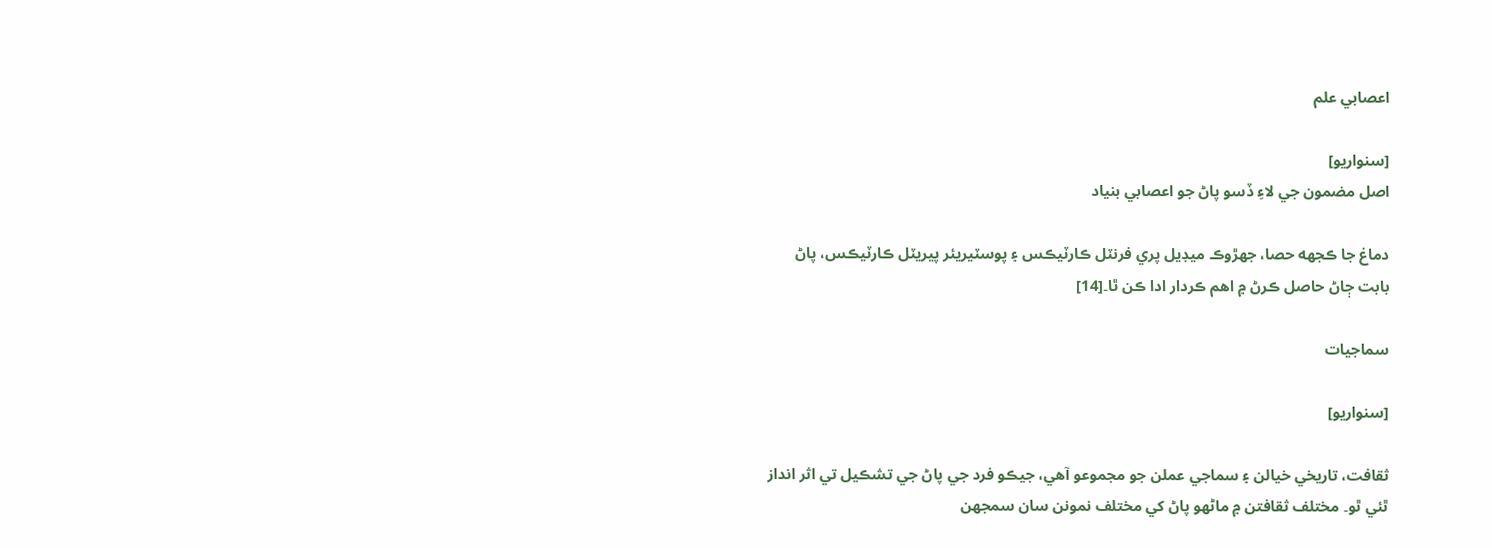اعصابي علم

[سنواريو]
اصل مضمون جي لاءِ ڏسو پاڻ جو اعصابي بنياد

دماغ جا ڪجهه حصا، جهڙوڪ ميڊيل پري فرنٽل ڪارٽيڪس ۽ پوسٽيريئر پيريٽل ڪارٽيڪس، پاڻ بابت ڄاڻ حاصل ڪرڻ ۾ اهم ڪردار ادا ڪن ٿا۔[14]

سماجيات

[سنواريو]

ثقافت، تاريخي خيالن ۽ سماجي عملن جو مجموعو آهي، جيڪو فرد جي پاڻ جي تشڪيل تي اثر انداز ٿئي ٿو۔ مختلف ثقافتن ۾ ماڻهو پاڻ کي مختلف نمونن سان سمجهن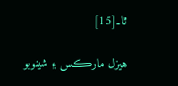ٿا۔[15]

هيزل مارڪس ۽ شينوبو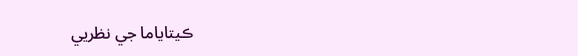ڪيتاياما جي نظريي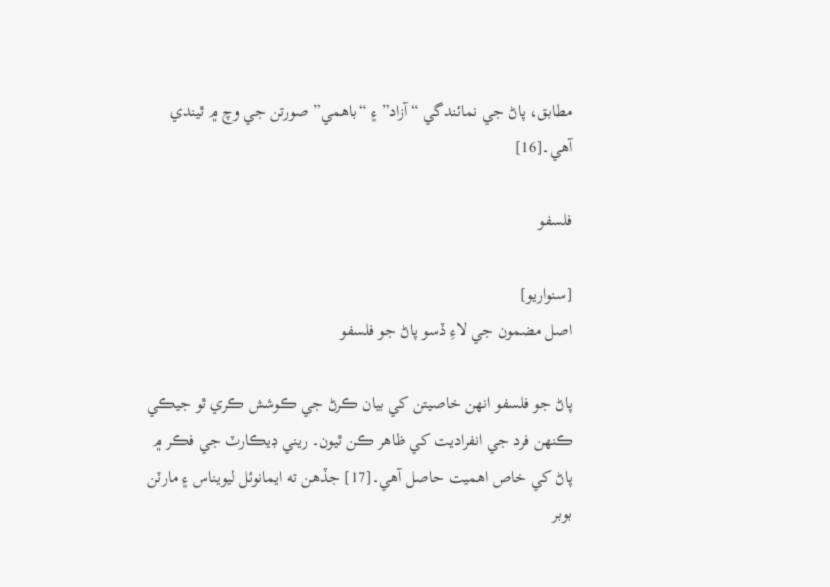مطابق، پاڻ جي نمائندگي “آزاد” ۽ “باهمي” صورتن جي وچ ۾ ٿيندي آهي۔[16]

فلسفو

[سنواريو]
اصل مضمون جي لاءِ ڏسو پاڻ جو فلسفو

پاڻ جو فلسفو انهن خاصيتن کي بيان ڪرڻ جي ڪوشش ڪري ٿو جيڪي ڪنهن فرد جي انفراديت کي ظاهر ڪن ٿيون۔ ريني ڊيڪارٽ جي فڪر ۾ پاڻ کي خاص اهميت حاصل آهي۔[17] جڏهن ته ايمانوئل ليويناس ۽ مارٽن بوبر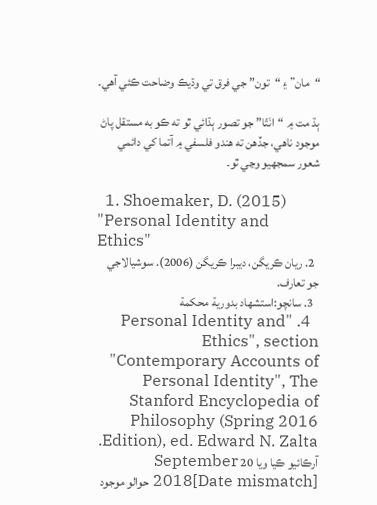“مان” ۽ “تون” جي فرق تي وڌيڪ وضاحت ڪئي آهي۔

ٻڌ مت ۾ “انَتّا” جو تصور ٻڌائي ٿو ته ڪو به مستقل پاڻ موجود ناهي، جڏهن ته هندو فلسفي ۾ آتما کي دائمي شعور سمجهيو وڃي ٿو۔

  1. Shoemaker, D. (2015) "Personal Identity and Ethics"
  2. ريان ڪريگن، ديبرا ڪريگن (2006). سوشيالاجي جو تعارف.
  3. سانچو:استشهاد بدورية محكمة
  4. "Personal Identity and Ethics", section "Contemporary Accounts of Personal Identity", The Stanford Encyclopedia of Philosophy (Spring 2016 Edition), ed. Edward N. Zalta. آرڪائيو ڪيا ويا 20 September 2018[Date mismatch] حوالو موجود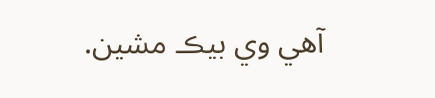آهي وي بيڪ مشين.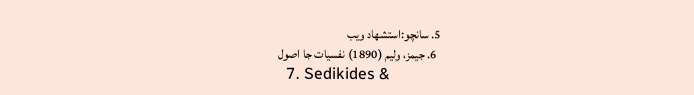5. سانچو:استشهاد ويب
  6. جيمز، وليم (1890) نفسيات جا اصول
  7. Sedikides &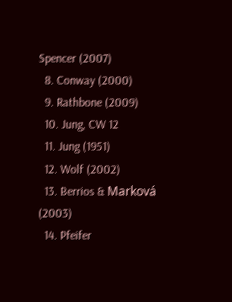Spencer (2007)
  8. Conway (2000)
  9. Rathbone (2009)
  10. Jung, CW 12
  11. Jung (1951)
  12. Wolf (2002)
  13. Berrios & Marková (2003)
  14. Pfeifer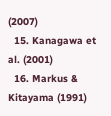(2007)
  15. Kanagawa et al. (2001)
  16. Markus & Kitayama (1991)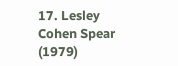17. Lesley Cohen Spear (1979)